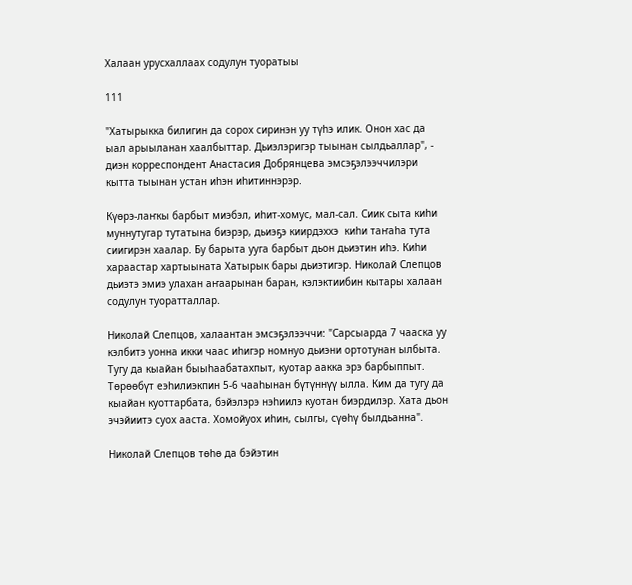Халаан урусхаллаах содулун туоратыы

111

"Хатырыкка билигин да сорох сиринэн уу түһэ илик. Онон хас да ыал арыыланан хаалбыттар. Дьиэлэригэр тыынан сылдьаллар", - диэн корреспондент Анастасия Добрянцева эмсэҕэлээччилэри кытта тыынан устан иһэн иһитиннэрэр.

Күөрэ-лаҥкы барбыт миэбэл, иһит-хомус, мал-сал. Сиик сыта киһи муннутугар тутатына биэрэр, дьиэҕэ киирдэххэ  киһи таҥаһа тута сиигирэн хаалар. Бу барыта ууга барбыт дьон дьиэтин иһэ. Киһи хараастар хартыыната Хатырык бары дьиэтигэр. Николай Слепцов дьиэтэ эмиэ улахан аҥаарынан баран, кэлэктиибин кытары халаан содулун туоратталлар.

Николай Слепцов, халаантан эмсэҕэлээччи: "Сарсыарда 7 чааска уу кэлбитэ уонна икки чаас иһигэр номнуо дьиэни ортотунан ылбыта. Тугу да кыайан быыһаабатахпыт, куотар аакка эрэ барбыппыт. Төрөөбүт еэһилиэкпин 5-6 чааһынан бүтүннүү ылла. Ким да тугу да кыайан куоттарбата, бэйэлэрэ нэһиилэ куотан биэрдилэр. Хата дьон эчэйиитэ суох ааста. Хомойуох иһин, сылгы, сүөһү былдьанна".

Николай Слепцов төһө да бэйэтин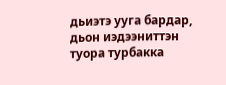дьиэтэ ууга бардар, дьон иэдээниттэн туора турбакка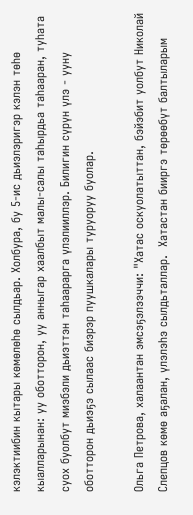кэлэктиибин кытары көмөлөһө сылдьар. Холбура, бу 5-ис дьиэлэригэр кэлэн төһө кыалларынан: уу оботторон, уу анныгар хаалбыт малы-салы таһырдьа таһааран, туһата суох буолбут миэбэли дьиэттэн таһаарарга үлэлииллэр. Билигин сүрүн үлэ - ууну оботторон дьиэҕэ сылаас биэрэр пуушкалары туруоруу буолар.

Ольга Петрова, халаантан эмсэҕэлээччи: "Хатас оскуолатыттан, бэйэбит уолбут Николай Слепцов көмө аҕалан, үлэлэһэ сылдьталлар.  Хатастан бииргэ төрөөбүт балтыларым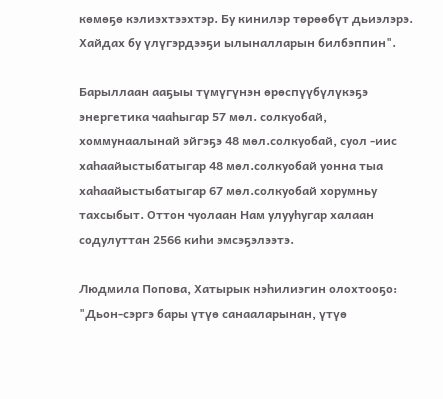көмөҕө кэлиэхтээхтэр. Бу кинилэр төрөөбүт дьиэлэрэ. Хайдах бу үлүгэрдээҕи ылыналларын билбэппин".

Барыллаан ааҕыы түмүгүнэн өрөспүүбүлүкэҕэ энергетика чааһыгар 57 мөл. солкуобай, хоммунаалынай эйгэҕэ 48 мөл.солкуобай, суол -иис хаһаайыстыбатыгар 48 мөл.солкуобай уонна тыа хаһаайыстыбатыгар 67 мөл.солкуобай хорумньу тахсыбыт. Оттон чуолаан Нам улууһугар халаан содулуттан 2566 киһи эмсэҕэлээтэ.

Людмила Попова, Хатырык нэһилиэгин олохтооҕо: "Дьон-сэргэ бары үтүө санааларынан, үтүө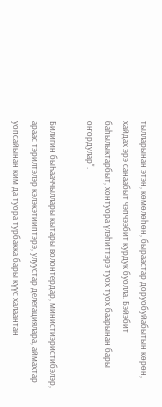тылларынан этэн, көмөлөһөн, быраастар доруобуйабытын көрөн, хайдах эрэ санаабыт чэпчээбит курдук буолла. Бэйэбит баһылыктарбыт, хонтуора үлэһиттэрэ туох туох баарынан бары оҥордулар".

Билигин быҺааччыллары кытары волонтердар, министиэристибэлэр, араас тэрилтэлэр кэлэкэтииптэрэ, улуустар делегациялара, аймахтар уопсайынан ким да туора турбакка бары күүс халаантан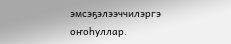эмсэҕэлээччилэргэ оҥоһуллар.